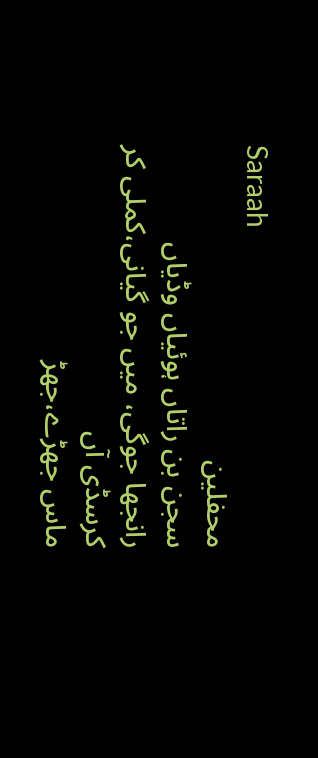Saraah
محفلین
سجن بن راتاں ہوئیاں وڈیاں
رانجھا جوگی، میں جو گیانی،کملی کر کرسڈی آں
ماس جھڑے،جھڑ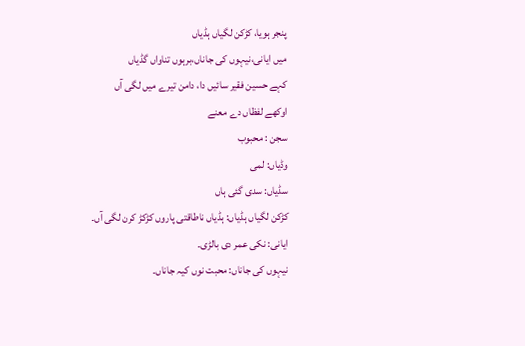پنجر ہویا، کڑکن لگیاں ہڈیاں
میں ایانی،نیہوں کی جاناں،برہوں تناواں گڈیاں
کہے حسین فقیر سائیں دا، دامن تیرے میں لگی آں
اوکھے لفظاں دے معنے
سجن : محبوب
وڈیاں: لمی
سڈیاں: سدی گئی ہاں
کڑکن لگیاں ہڈیاں: ہڈیاں ناطاقتی پاروں کڑکڑ کرن لگی آں۔
ایانی: نکی عمر دی بالڑی۔
نیہوں کی جاناں: محبت نوں کیہ جاناں۔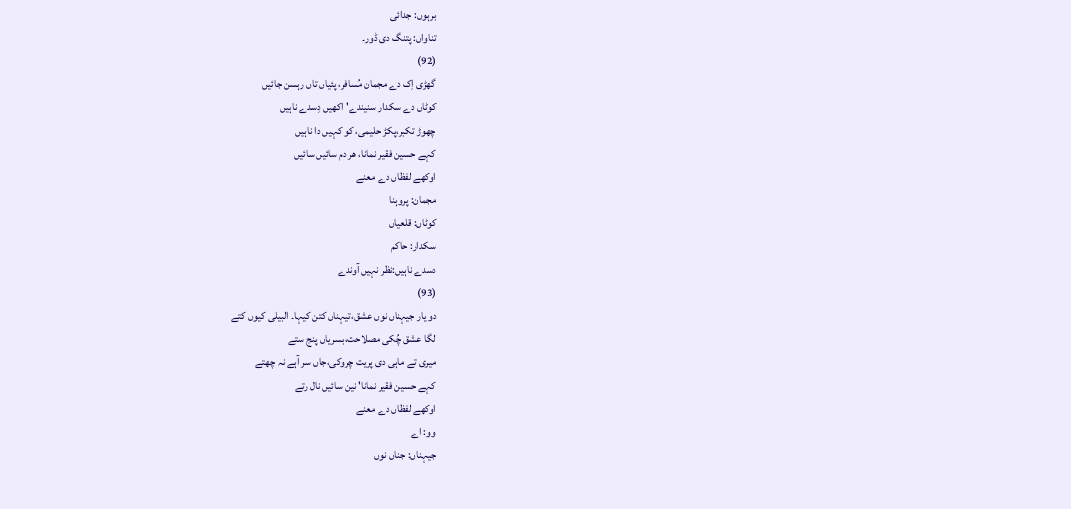برہوں: جدائی
تناواں: پتنگ دی ڈور۔
(92)
گھڑی اِک دے مجمان مُسافر، پئیاں تاں رہسن جائیں
کوٹاں دے سکدار سنیندے' اکھیں دِسدے ناہیں
چھوڑ تکبر،پکڑ حلیمی، کو کہیں دا ناہیں
کہے حسین فقیر نمانا، ھر دم سائیں سائیں
اوکھے لفظاں دے معنے
مجمان: پروہنا
کوٹاں: قلعیاں
سکدار: حاکم
دسدے ناہیں:نظر نہیں آوندے
(93)
دو یار جیہناں نوں عشق،تیہناں کتن کیہا۔ البیلی کیوں کتے
لگا عشق چُکی مصلاحت،بسریاں پنج ستے
میری تے ماہی دی پریت چروکی،جاں سر آہے نہ چھتے
کہے حسین فقیر نمانا' نین سائیں نال رتے
اوکھے لفظاں دے معنے
وو: اے
جیہناں: جناں نوں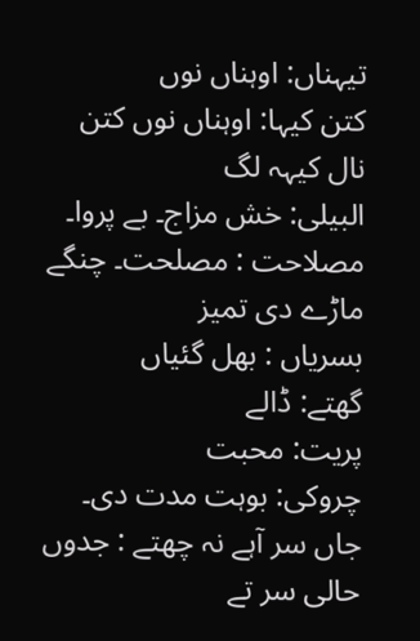تیہناں: اوہناں نوں
کتن کیہا: اوہناں نوں کتن نال کیہہ لگ
البیلی: خش مزاج۔ بے پروا۔
مصلاحت : مصلحت۔ چنگے ماڑے دی تمیز
بسریاں : بھل گئیاں
گھتے: ڈالے
پریت: محبت
چروکی: بوہت مدت دی۔
جاں سر آہے نہ چھتے : جدوں حالی سر تے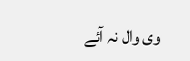وی وال نہ آئے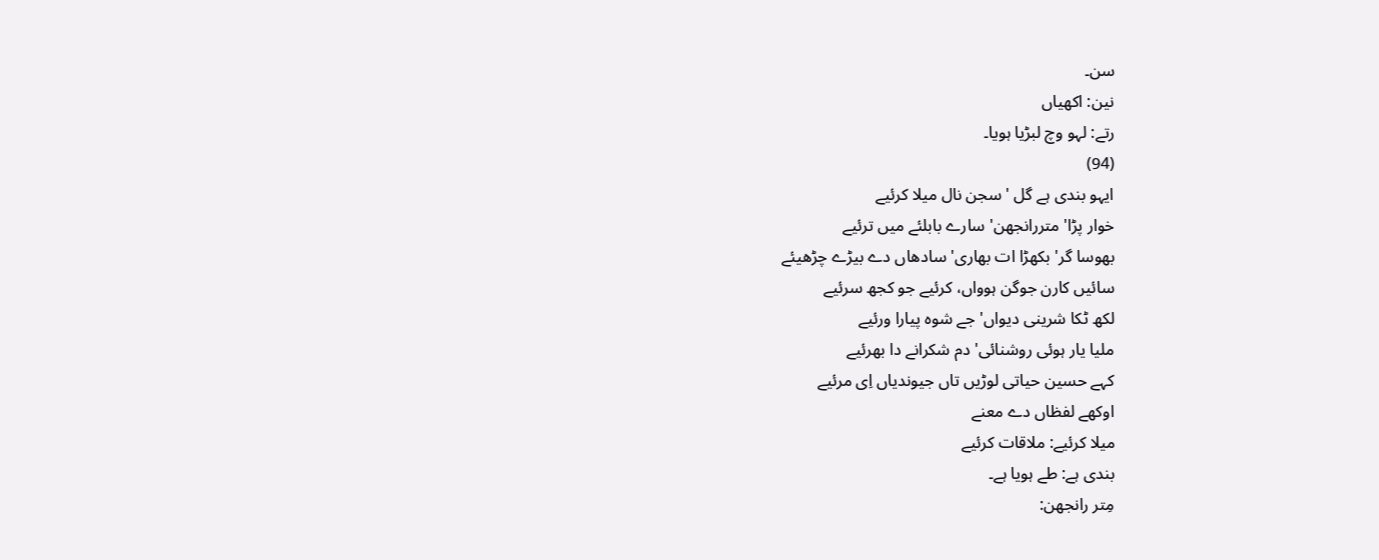سن۔
نین: اکھیاں
رتے: لہو وچ لبڑیا ہویا۔
(94)
ایہو بندی ہے گل ' سجن نال میلا کرئیے
خوار پڑا' متررانجھن' سارے بابلئے میں ترئیے
بھوسا گر' بکھڑا ات بھاری' سادھاں دے بیڑے چڑھیئے
سائیں کارن جوگن ہوواں، کرئیے جو کجھ سرئیے
لکھ ٹکا شرینی دیواں' جے شوہ پیارا ورئیے
ملیا یار ہوئی روشنائی' دم شکرانے دا بھرئیے
کہے حسین حیاتی لوڑیں تاں جیوندیاں اِی مرئیے
اوکھے لفظاں دے معنے
میلا کرئیے: ملاقات کرئیے
بندی ہے: طے ہویا ہے۔
مِتر رانجھن: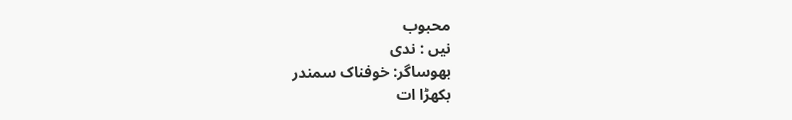محبوب
نیں : ندی
بھوساگر: خوفناک سمندر
بکھڑا ات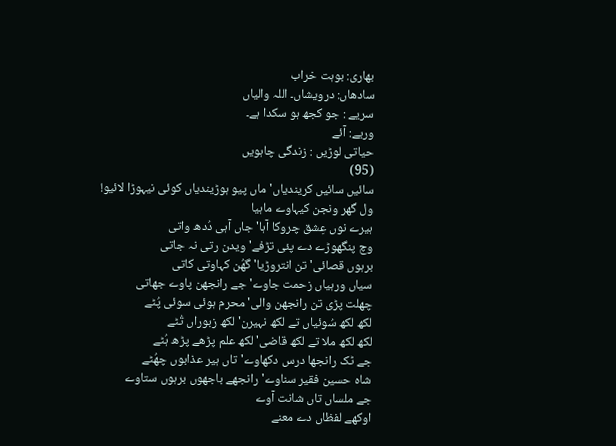بھاری: بوہت خراب
سادھاں: درویشاں۔ اللہ والیاں
سریے : جو کجھ ہو سکدا ہے۔
وریے: آئے
حیاتی لوڑیں : زندگی چاہویں
(95)
سائیں سائیں کریندیاں' ماں پیو ہوڑیندیاں کوئی نیہوڑا لائیو!
ول گھر ونجن کیہاوے ماہیا
ہیرے نوں عِشق چروکا آہا' جاں آہی دُدھ واتی
وچ پنگھوڑے دے پئی تڑفے' ویدن رتی نہ جاتی
برہوں قصائی' تن انتروڑیا' گھُن کہاوتی کاتی
سیاں ورہیاں زحمت جاوے' جے رانجھن پاوے جھاتی
چھلت پڑی تن رانجھن والی' محرم ہوئی سوئی پُٹے
لکھ لکھ سُوئیاں تے لکھ نہیرن' لکھ زبوراں تُٹے
لکھ لکھ ملا تے لکھ قاضی' لکھ علم پڑھے پڑھ ہُٹے
جے ٹک رانجھا درس دکھاوے' تاں ہیر عذابوں چھُٹے
شاہ حسین فقیر سناوے' رانجھے باجھوں برہوں ستاوے
جے ملساں تاں شانت آوے
اوکھے لفظاں دے معنے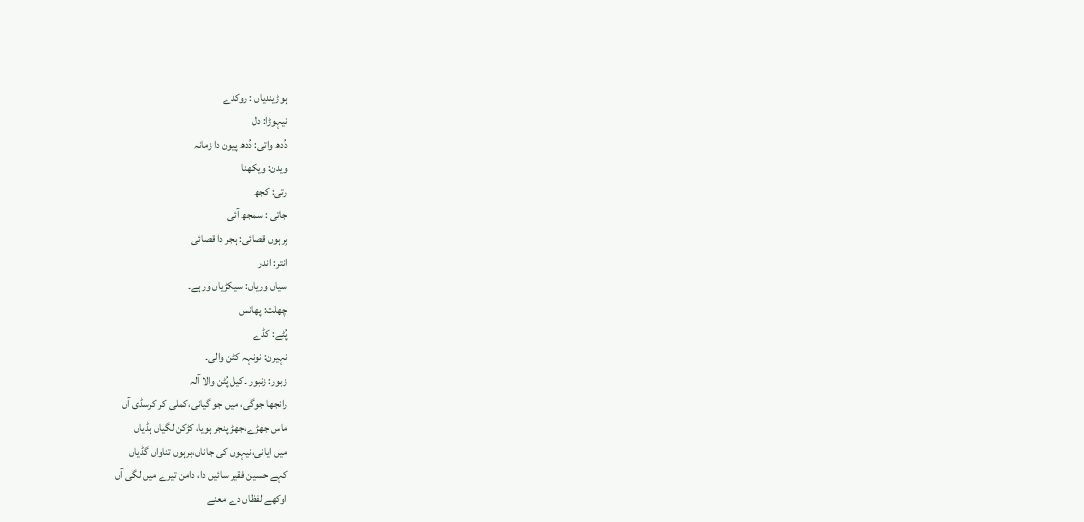ہوڑیندیاں : روکدے
نیہوڑا: دل
دُدھ واتی: دُدھ پیون دا زمانہ
ویدن: ویکھنا
رتی: کجھ
جاتی : سمجھ آئی
بِرہوں قصائی: ہجر دا قصائی
انتر: اندر
سیاں وریاں: سیکڑیاں ورہے۔
چھلت: پھانس
پُٹے: کڈے
نہیرن: نونہہ کٹن والی۔
زبور: زنبور ۔کیل پُٹن والا آلہ
رانجھا جوگی، میں جو گیانی،کملی کر کرسڈی آں
ماس جھڑے،جھڑ پنجر ہویا، کڑکن لگیاں ہڈیاں
میں ایانی،نیہوں کی جاناں،برہوں تناواں گڈیاں
کہے حسین فقیر سائیں دا، دامن تیرے میں لگی آں
اوکھے لفظاں دے معنے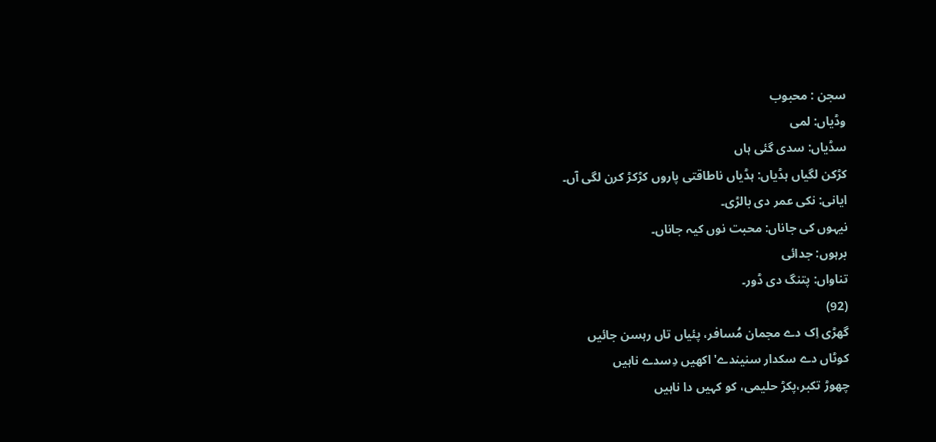سجن : محبوب
وڈیاں: لمی
سڈیاں: سدی گئی ہاں
کڑکن لگیاں ہڈیاں: ہڈیاں ناطاقتی پاروں کڑکڑ کرن لگی آں۔
ایانی: نکی عمر دی بالڑی۔
نیہوں کی جاناں: محبت نوں کیہ جاناں۔
برہوں: جدائی
تناواں: پتنگ دی ڈور۔
(92)
گھڑی اِک دے مجمان مُسافر، پئیاں تاں رہسن جائیں
کوٹاں دے سکدار سنیندے' اکھیں دِسدے ناہیں
چھوڑ تکبر،پکڑ حلیمی، کو کہیں دا ناہیں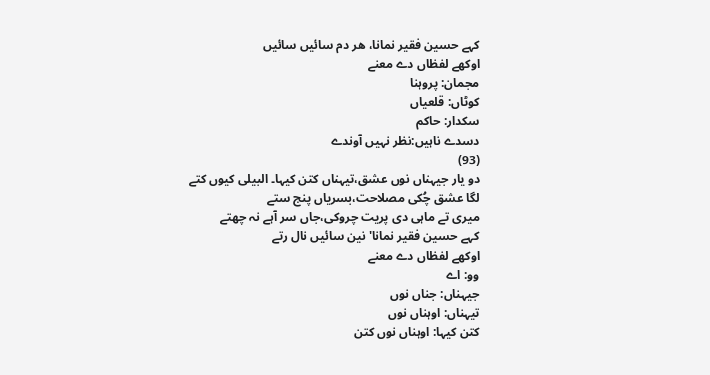کہے حسین فقیر نمانا، ھر دم سائیں سائیں
اوکھے لفظاں دے معنے
مجمان: پروہنا
کوٹاں: قلعیاں
سکدار: حاکم
دسدے ناہیں:نظر نہیں آوندے
(93)
دو یار جیہناں نوں عشق،تیہناں کتن کیہا۔ البیلی کیوں کتے
لگا عشق چُکی مصلاحت،بسریاں پنج ستے
میری تے ماہی دی پریت چروکی،جاں سر آہے نہ چھتے
کہے حسین فقیر نمانا' نین سائیں نال رتے
اوکھے لفظاں دے معنے
وو: اے
جیہناں: جناں نوں
تیہناں: اوہناں نوں
کتن کیہا: اوہناں نوں کتن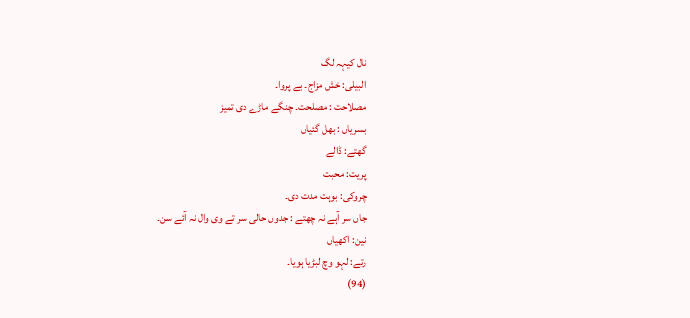نال کیہہ لگ
البیلی: خش مزاج۔ بے پروا۔
مصلاحت : مصلحت۔ چنگے ماڑے دی تمیز
بسریاں : بھل گئیاں
گھتے: ڈالے
پریت: محبت
چروکی: بوہت مدت دی۔
جاں سر آہے نہ چھتے : جدوں حالی سر تے وی وال نہ آئے سن۔
نین: اکھیاں
رتے: لہو وچ لبڑیا ہویا۔
(94)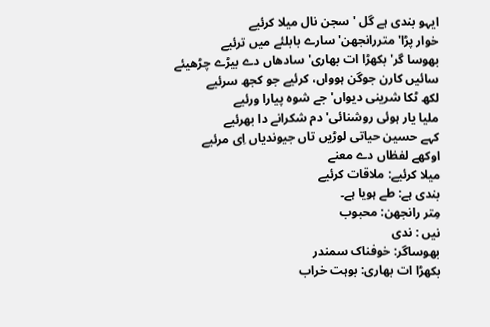ایہو بندی ہے گل ' سجن نال میلا کرئیے
خوار پڑا' متررانجھن' سارے بابلئے میں ترئیے
بھوسا گر' بکھڑا ات بھاری' سادھاں دے بیڑے چڑھیئے
سائیں کارن جوگن ہوواں، کرئیے جو کجھ سرئیے
لکھ ٹکا شرینی دیواں' جے شوہ پیارا ورئیے
ملیا یار ہوئی روشنائی' دم شکرانے دا بھرئیے
کہے حسین حیاتی لوڑیں تاں جیوندیاں اِی مرئیے
اوکھے لفظاں دے معنے
میلا کرئیے: ملاقات کرئیے
بندی ہے: طے ہویا ہے۔
مِتر رانجھن: محبوب
نیں : ندی
بھوساگر: خوفناک سمندر
بکھڑا ات بھاری: بوہت خراب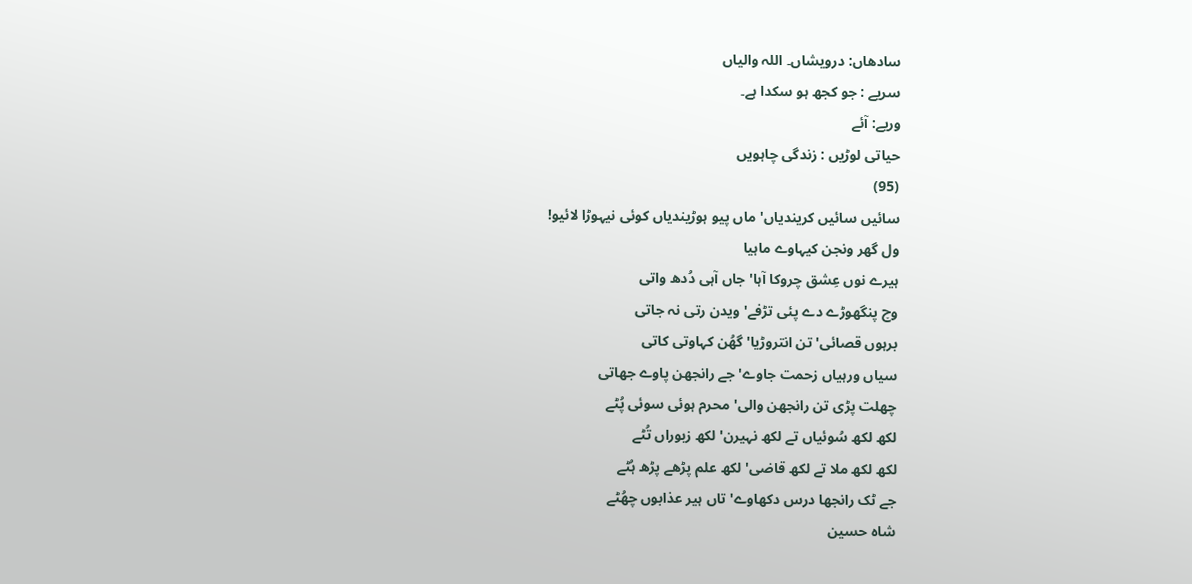سادھاں: درویشاں۔ اللہ والیاں
سریے : جو کجھ ہو سکدا ہے۔
وریے: آئے
حیاتی لوڑیں : زندگی چاہویں
(95)
سائیں سائیں کریندیاں' ماں پیو ہوڑیندیاں کوئی نیہوڑا لائیو!
ول گھر ونجن کیہاوے ماہیا
ہیرے نوں عِشق چروکا آہا' جاں آہی دُدھ واتی
وچ پنگھوڑے دے پئی تڑفے' ویدن رتی نہ جاتی
برہوں قصائی' تن انتروڑیا' گھُن کہاوتی کاتی
سیاں ورہیاں زحمت جاوے' جے رانجھن پاوے جھاتی
چھلت پڑی تن رانجھن والی' محرم ہوئی سوئی پُٹے
لکھ لکھ سُوئیاں تے لکھ نہیرن' لکھ زبوراں تُٹے
لکھ لکھ ملا تے لکھ قاضی' لکھ علم پڑھے پڑھ ہُٹے
جے ٹک رانجھا درس دکھاوے' تاں ہیر عذابوں چھُٹے
شاہ حسین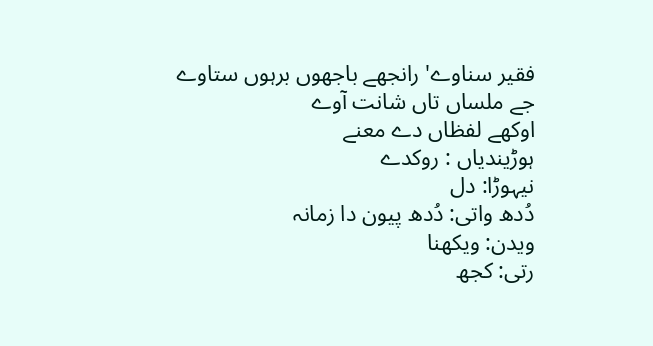فقیر سناوے' رانجھے باجھوں برہوں ستاوے
جے ملساں تاں شانت آوے
اوکھے لفظاں دے معنے
ہوڑیندیاں : روکدے
نیہوڑا: دل
دُدھ واتی: دُدھ پیون دا زمانہ
ویدن: ویکھنا
رتی: کجھ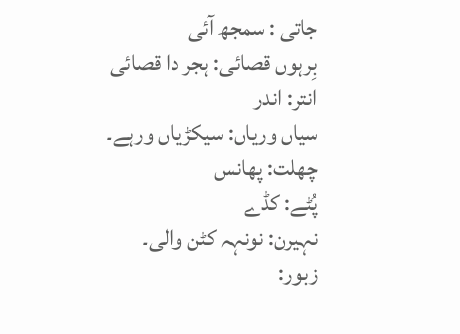جاتی : سمجھ آئی
بِرہوں قصائی: ہجر دا قصائی
انتر: اندر
سیاں وریاں: سیکڑیاں ورہے۔
چھلت: پھانس
پُٹے: کڈے
نہیرن: نونہہ کٹن والی۔
زبور: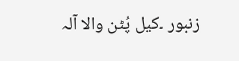زنبور ۔کیل پُٹن والا آلہ